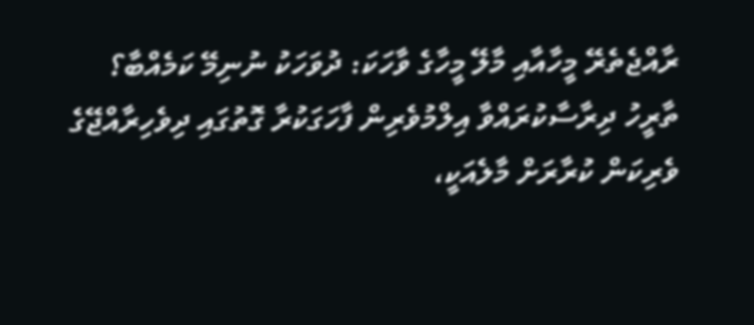ރާއްޖެތެރޭ މީހާއާއި މާލޭ މީހާގެ ވާހަކަ: ދުވަހަކު ނުނިމޭ ކަމެއްބާ؟
ތާރީހު ދިރާސާކުރައްވާ އިލްމުވެރިން ފާހަގަކުރާ ގޮތުގައި ދިވެހިރާއްޖޭގެ ވެރިކަން ކުރާރަށް މާލެއަކީ،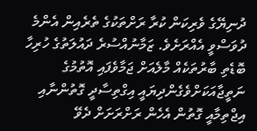ދުނިޔޭގެ ވެރިކަން ކުރާ ރަށްތަކުގެ ތެރެއިން އެންމެ ދުވަސްވީ އެއްރަށެވެ. ޒަމާނުއްސުރެ ދައުލަތުގެ ހުރިހާ ބޮޑެތި ބާރުތަކެއް މާލެއަށް ޖަމާވެފައި އޮތުމުގެ ނަތީޖާއަކަށްވެގެންދިޔައީ އިގްތިސާދީ ގޮތުންނާއި އިޖްތިމާއީ ގޮތުން އެހެން ރަށްރަށަށް ދެވޭ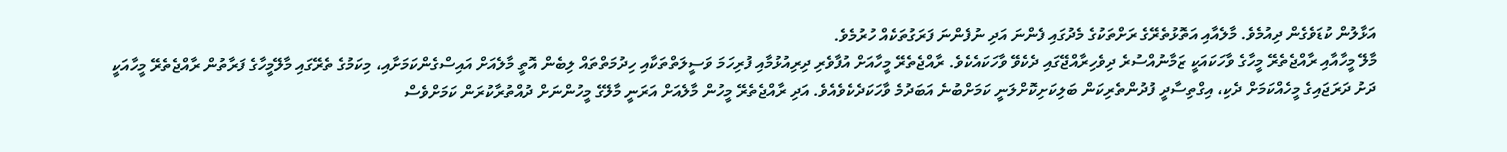އަޅާލުން ކުޑަވެގެން ދިއުމެވެ. މާލެއާއި އަތޮޅުތެރޭގެ ރަށްތަކުގެ މެދުގައި ފެންނަ އަދި ނުފެންނަ ފަރަގުތަކެއް ހުރުމެވެ.
މާލޭ މީހާއާއި ރާއްޖެތެރޭ މީހާގެ ވާހަކައަކީ ޒަމާނުއްސުރެ ދިވެހިރާއްޖޭގައި ދެކެވޭ ވާހަކައެކެވެ. ރާއްޖެތެރޭ މީހާއަށް އުފާވެރި ދިރިއުޅުމާއި ފުރިހަމަ ވަސީލަތްތަކާއި ހިދުމަތްތައް ލިބެން އޮތީ މާލެއަށް އައިސްގެންކަމަށާއި، މިކަމުގެ ތެރޭގައި މާލޭމީހާގެ ފަރާތުން ރާއްޖެތެރޭ މީހާއަކީ ދަށު ދަރަޖައިގެ މީހެއްކަމަށް ދެކި، އިގްތިސާދީ ފުދުންތެރިކަން ބަލިކަށިކޮށްލަނީ ކަމަށްބުނެ އަބަދުމެ ވާހަކަދެކެވެއެވެ. އަދި ރާއްޖެތެރޭ މީހުން މާލެއަށް އަރަނީ މާލޭގެ މީހުންނަށް ދުއްތުރާކުރަން ކަމަށްވެސް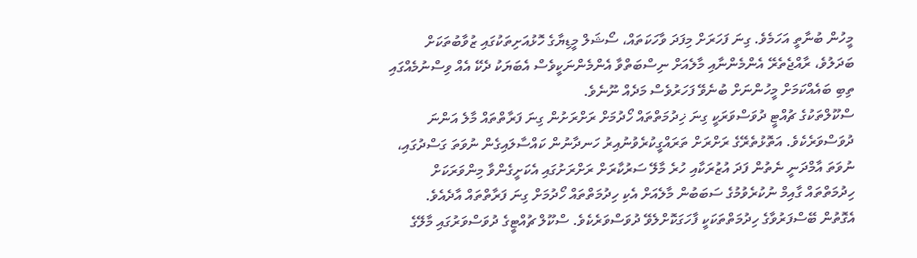މީހުން ބުނާތީ އަހަމެވެ. ގިނަ ފަހަރަށް މިފަދަ ވާހަކަތައް، ސޯޝަލް މީޑިޔާގެ ހޮޅުއަށިތަކުގައި ޒުވާބުތަކަށް ބަދަލުވެ، ރާއްޖެތެރޭ އެންމެންނާއި މާލެއަށް ނިސްބަތްވާ އެންމެންނަކީވެސް އެބަޔަކު ދެކޭ އެއް ވިސްނުމެއްގައި ތިބި ބައެއްކަމަށް މީހުންނަށް ބުނެވޭ ފަހަރުވެސް މަދެއް ނޫނެވެ.
ސްކޫލްތަކުގެ ޗުއްޓީ ދުވަސްވަރަކީ ގިނަ ޚިދުމަތްތައް ހޯދުމަށް ރަށްރަށުން ގިނަ ފަރާތްތައް މާލެ އަންނަ ދުވަސްވަރެކެވެ. އަތޮޅުތެރޭގެ ރަށްރަށް ތަރައްގީކުރެވުނުއިރު ހަނދާނުން ކައްސާލައިގެން ނުވަތަ ގަސްދުގައި، ނުވަތަ އާމްދަނީ ނެތުން ފަދަ އުޒުރަކާއި ހުރެ މާލޭ ސަރުކާރަށް ރަށްރަށުގައި އެކަށީގެންވާ މިންވަރަކަށް ހިދުމަތްތައް ގާއިމް ނުކުރެވުމުގެ ސަބަބުން މާލެއަށް އެކި ހިދުމަތްތައް ހޯދުމަށް ގިނަ ފަރާތްތައް އާދެއެވެ.
އެގޮތުން ބޭސްފަރުވާގެ ހިދުމަތްތަކަކީ ފާހަގަކޮށްލެވޭ ދުވަސްވަރެކެވެ. ސްކޫލް ޗުއްޓީގެ ދުވަސްވަރުގައި މާލޭގެ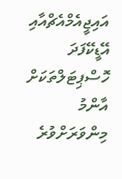އައިޖީއެމްއެޗްއާއި އޭޑީކޭފަދަ ހޮސްޕިޓަލްތަކަށް އާންމު މިންވަރަށްވުރެ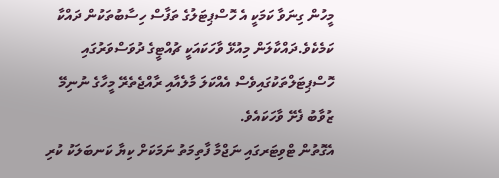މީހުން ގިނަވާ ކަމަކީ އެ ހޮސްޕިޓަލުގެ ތަފާސް ހިސާބުތަކުން ދައްކާ ކަމެކެވެ.ދައްކާލަން މިއުޅޭ ވާހަކައަކީ ޗުއްޓީގެ ދުވަސްވަރުގައި ހޮސްޕިޓަލްތަކުގައިވެސް އެއްކަލަ މާލެއާއި ރާއްޖެތެރޭ މީހާގެ ނުނިމޭ ޒުވާބު ފެށޭ ވާހަކައެވެ.
އެގޮތުން ޓްވިޓަރގައި ނަޖްމާ ފާތިމަތު ނަމަކަށް ކިޔާ ކަނބަލަކު ކުރި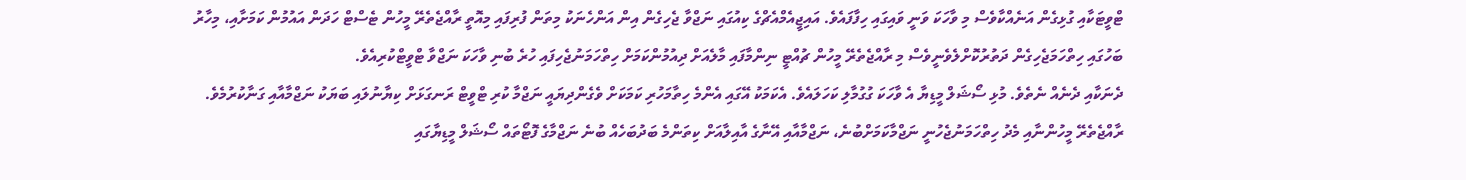ޓްވީޓަކާއި ގުޅިގެން އަނެއްކާވެސް މި ވާހަކަ ވަނީ ވައިގައި ހިފާފައެވެ. އައިޖީއެމްއެޗްގެ ކިއުގައި ނަޖްވާ ޖެހިގެން އިން އަންހެނަކު މިތަން ފުރިފައި މިއޮތީ ރާއްޖެތެރޭ މީހުން ޓެސްޓް ހަދަން އައުމުން ކަމަށާއި، މިހާރު ބަހުގައި ހިތްހަމަޖެހިގެން ދަތުރުކޮށްލެވެނީވެސް މި ރާއްޖެތެރޭ މީހުން ޗުއްޓީ ނިންމާފައި މާލެއަށް ދިއުމުންކަމަށް ހިތްހަމަނުޖެހިފައި ހުރެ ބުނި ވާހަކަ ނަޖްވާ ޓްވީޓްކުރިއެވެ.
ދެނަކާއި ދެނެއް ނެތެވެ. މުޅި ސޯޝަލް މީޑިޔާ އެ ވާހަކަ ގުގުމާލި ކަހަލައެވެ. އެކަމަކު އޭގައި އެންމެ ހިތާމަހުރި ކަމަކަށް ވެގެންދިޔައީ ނަޖްމާ ކުރި ޓްވީޓް ރަނގަޅަށް ކިޔާނުލައި ބަޔަކު ނަޖްމާއާއި ގަނާކުރުމެވެ. ރާއްޖެތެރޭ މީހުންނާއި މެދު ހިތްހަމަނުޖެހުނީ ނަޖްމާކަމަށްބުނެ، ނަޖްމާއާއި އޭނާގެ އާއިލާއަށް ކިތަންމެ ބަދުބަހެއް ބުނެ ނަޖްމާގެ ފޮޓޯތައް ސޯޝަލް މީޑިޔާގައި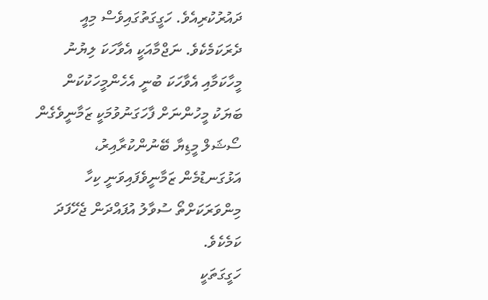ދައުރުކުރިއެވެ. ހަގީގަތުގައިވެސް މިއީ ދެރަކަމެކެވެ. ނަޖްމާއަކީ އެވާހަކަ ލިޔުނު މީހާކަމާއި އެވާހަކަ ބުނީ އެހެންމީހަކުކަން ބަޔަކު މީހުންނަށް ފާހަގަނުވުމަކީ ޒަމާނީވެގެން ސޯޝަލް މީޑިޔާ ބޭނުންކުރާއިރު، އަޅުގަނޑުމެން ޒަމާނީވެފައިވަނީ ކިހާ މިންވަރަކަށްތޯ ސުވާލު އުފައްދަން ޖެހޭފަދަ ކަމެކެވެ.
ހަގީގަތަކީ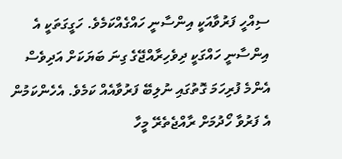ސިއްހީ ފަރުވާއަކީ އިންސާނީ ހައްގެއްކަމެވެ. ހަގީގަތަކީ އެ އިންސާނީ ހައްގަކީ ދިވެހިރާއްޖޭގެ ގިނަ ބަޔަކަށް އަދިވެސް އެންމެ ފުރިހަމަ ގޮތުގައި ނުލިބޭ ފަރުވާއެއް ކަމެވެ. އެހެންކަމުން އެ ފަރުވާ ހޯދުމަށް ރާއްޖެތެރޭ މީހާ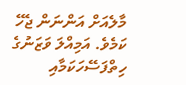މާލެއަށް އަންނަން ޖެހޭ ކަމެވެ. އަމިއްލަ ވަޒަނުގެ ހިތްފަސޭހަކަމާއި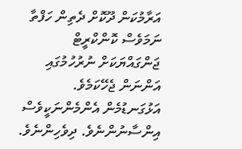އަރާމުކަން ދޫކޮށް ދެތިން ހަފްތާ ނަމަވެސް ކޮންކްރީޓް ޖަންގައްޔަކަށް ނުރުހުމުގައި އަންނަން ޖެހޭކަމެވެ.
އަޅުގަނޑުމެން އެންމެންނަކީވެސް އިންސާނުންނެވެ. ދިވެހިންނެވެ.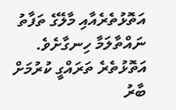އަތޮޅުތެރެއާއި މާލޭގެ ތަފާތު ނައްތާލަމާ ހިނގާށެވެ. އަތޮޅުތެރެ ތަރައްގީ ކުރުމަށް ބާރު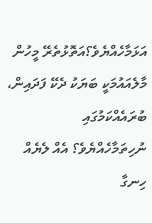އަޅަމާހެއްޔެވެ؟އަތޮޅުތެރޭ މީހުން މާލެއައުމަކީ ބަޔަކު ދެކޭ ފަދައިން، ބުރައެއްކަމުގައި ނުހިތަމާހެއްޔެވެ؟ އެއް ލެޔެއް ހިނގާ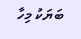ބަޔަކު މިހާ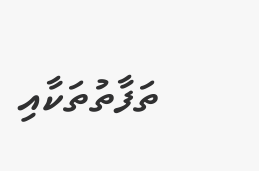ތަފާތުތަކާއި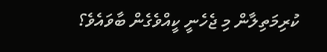ކުރިމަތިލާން މި ޖެހެނީ ކީއްވެގެން ބާވައެވެ؟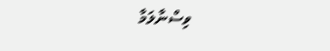ވިސްނާލަމާ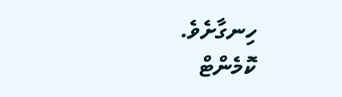ހިނގާށެވެ.
ކޮމެންޓް